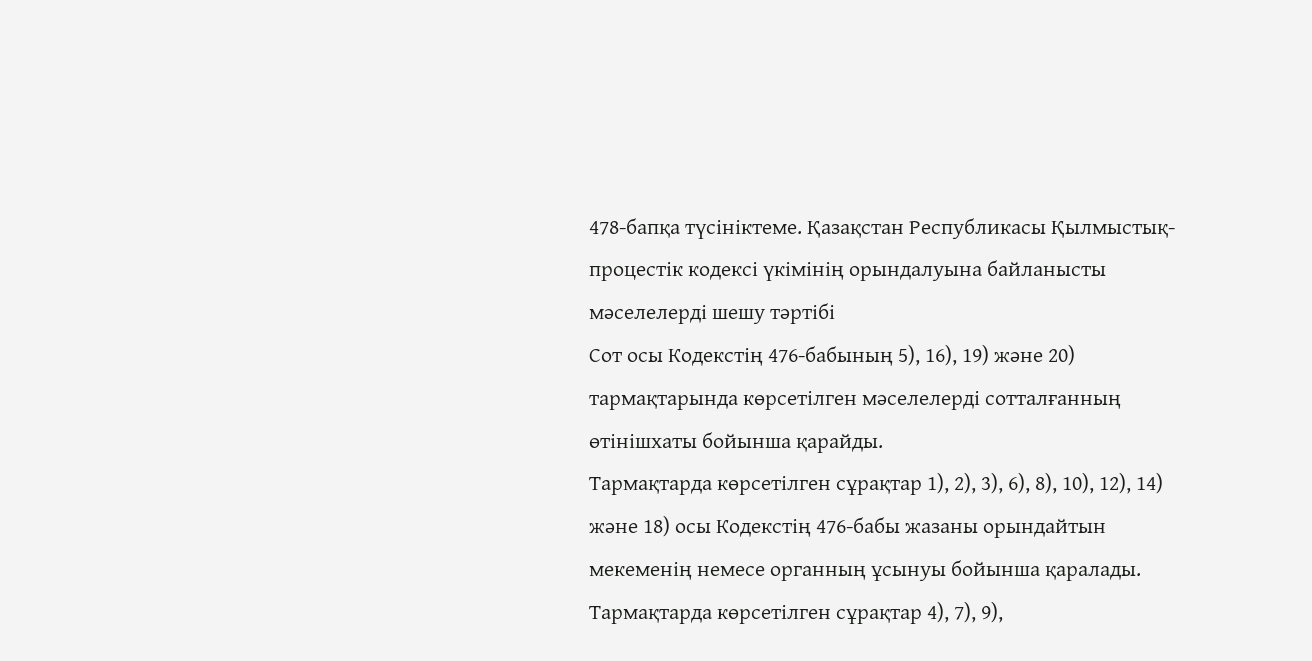478-бапқа түсініктеме. Қазақстан Республикасы Қылмыстық-процестік кодексі үкімінің орындалуына байланысты мәселелерді шешу тәртібі
Сот осы Кодекстің 476-бабының 5), 16), 19) және 20) тармақтарында көрсетілген мәселелерді сотталғанның өтінішхаты бойынша қарайды.
Тармақтарда көрсетілген сұрақтар 1), 2), 3), 6), 8), 10), 12), 14) және 18) осы Кодекстің 476-бабы жазаны орындайтын мекеменің немесе органның ұсынуы бойынша қаралады.
Тармақтарда көрсетілген сұрақтар 4), 7), 9),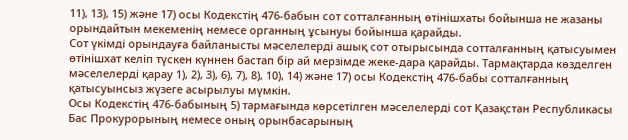11), 13), 15) және 17) осы Кодекстің 476-бабын сот сотталғанның өтінішхаты бойынша не жазаны орындайтын мекеменің немесе органның ұсынуы бойынша қарайды.
Сот үкімді орындауға байланысты мәселелерді ашық сот отырысында сотталғанның қатысуымен өтінішхат келіп түскен күннен бастап бір ай мерзімде жеке-дара қарайды. Тармақтарда көзделген мәселелерді қарау 1), 2), 3), 6), 7), 8), 10), 14) және 17) осы Кодекстің 476-бабы сотталғанның қатысуынсыз жүзеге асырылуы мүмкін.
Осы Кодекстің 476-бабының 5) тармағында көрсетілген мәселелерді сот Қазақстан Республикасы Бас Прокурорының немесе оның орынбасарының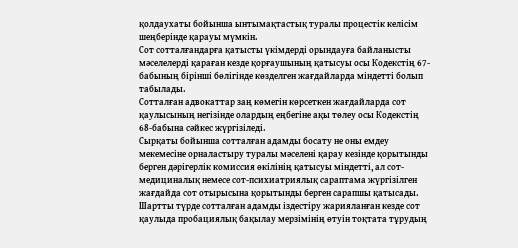қолдаухаты бойынша ынтымақтастық туралы процестік келісім шеңберінде қарауы мүмкін.
Сот сотталғандарға қатысты үкімдерді орындауға байланысты мәселелерді қараған кезде қорғаушының қатысуы осы Кодекстің 67-бабының бірінші бөлігінде көзделген жағдайларда міндетті болып табылады.
Сотталған адвокаттар заң көмегін көрсеткен жағдайларда сот қаулысының негізінде олардың еңбегіне ақы төлеу осы Кодекстің 68-бабына сәйкес жүргізіледі.
Сырқаты бойынша сотталған адамды босату не оны емдеу мекемесіне орналастыру туралы мәселені қарау кезінде қорытынды берген дәрігерлік комиссия өкілінің қатысуы міндетті, ал сот-медициналық немесе сот-психиатриялық сараптама жүргізілген жағдайда сот отырысына қорытынды берген сарапшы қатысады.
Шартты түрде сотталған адамды іздестіру жарияланған кезде сот қаулыда пробациялық бақылау мерзімінің өтуін тоқтата тұрудың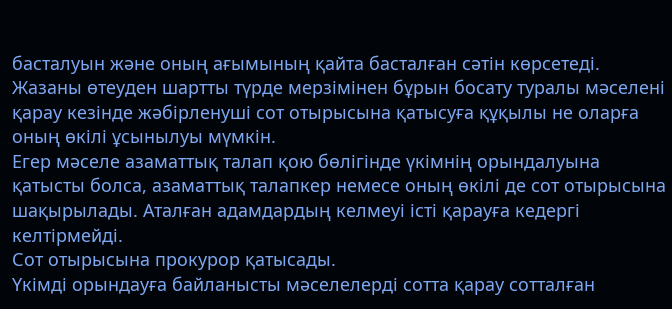басталуын және оның ағымының қайта басталған сәтін көрсетеді.
Жазаны өтеуден шартты түрде мерзімінен бұрын босату туралы мәселені қарау кезінде жәбірленуші сот отырысына қатысуға құқылы не оларға оның өкілі ұсынылуы мүмкін.
Егер мәселе азаматтық талап қою бөлігінде үкімнің орындалуына қатысты болса, азаматтық талапкер немесе оның өкілі де сот отырысына шақырылады. Аталған адамдардың келмеуі істі қарауға кедергі келтірмейді.
Сот отырысына прокурор қатысады.
Үкімді орындауға байланысты мәселелерді сотта қарау сотталған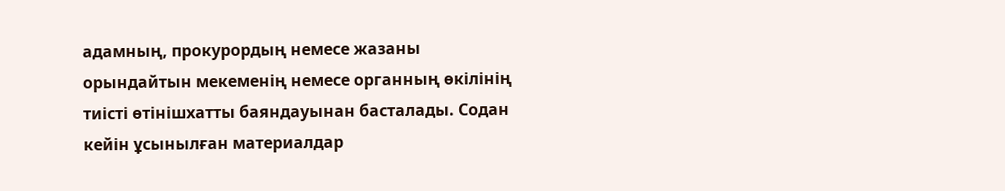адамның, прокурордың немесе жазаны орындайтын мекеменің немесе органның өкілінің тиісті өтінішхатты баяндауынан басталады. Содан кейін ұсынылған материалдар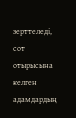зерттеледі, сот отырысына келген адамдардың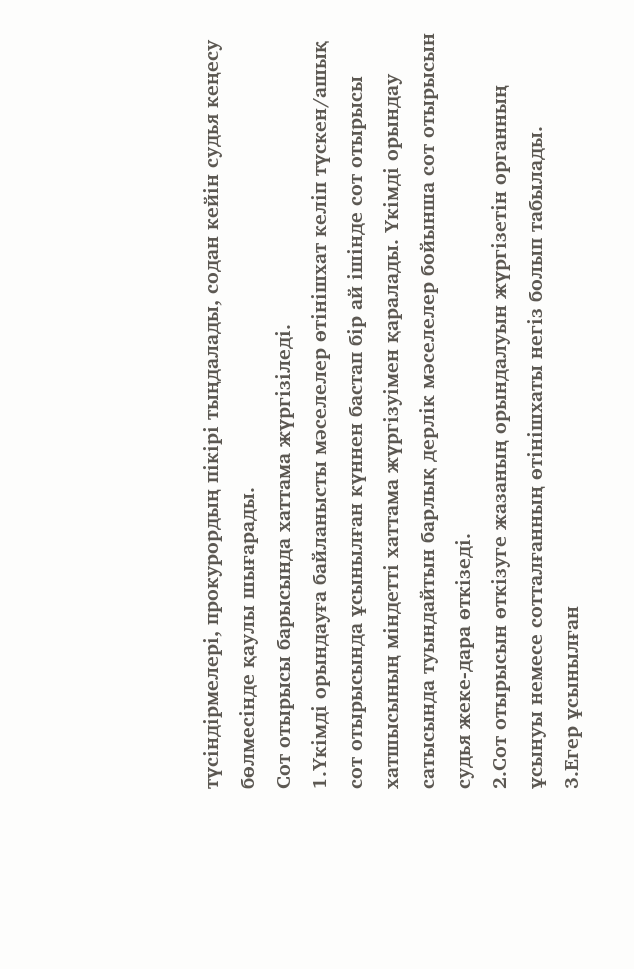түсіндірмелері, прокурордың пікірі тыңдалады, содан кейін судья кеңесу бөлмесінде қаулы шығарады.
Сот отырысы барысында хаттама жүргізіледі.
1.Үкімді орындауға байланысты мәселелер өтінішхат келіп түскен/ашық сот отырысында ұсынылған күннен бастап бір ай ішінде сот отырысы хатшысының міндетті хаттама жүргізуімен қаралады. Үкімді орындау сатысында туындайтын барлық дерлік мәселелер бойынша сот отырысын судья жеке-дара өткізеді.
2.Сот отырысын өткізуге жазаның орындалуын жүргізетін органның ұсынуы немесе сотталғанның өтінішхаты негіз болып табылады.
3.Егер ұсынылған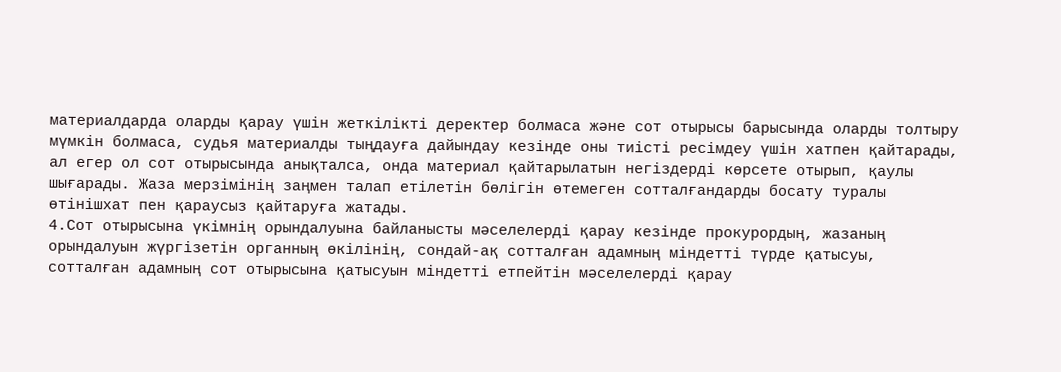материалдарда оларды қарау үшін жеткілікті деректер болмаса және сот отырысы барысында оларды толтыру мүмкін болмаса, судья материалды тыңдауға дайындау кезінде оны тиісті ресімдеу үшін хатпен қайтарады, ал егер ол сот отырысында анықталса, онда материал қайтарылатын негіздерді көрсете отырып, қаулы шығарады. Жаза мерзімінің заңмен талап етілетін бөлігін өтемеген сотталғандарды босату туралы өтінішхат пен қараусыз қайтаруға жатады.
4.Сот отырысына үкімнің орындалуына байланысты мәселелерді қарау кезінде прокурордың, жазаның орындалуын жүргізетін органның өкілінің, сондай-ақ сотталған адамның міндетті түрде қатысуы, сотталған адамның сот отырысына қатысуын міндетті етпейтін мәселелерді қарау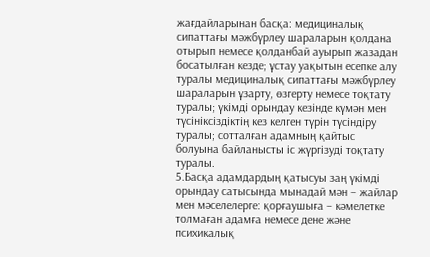жағдайларынан басқа: медициналық сипаттағы мәжбүрлеу шараларын қолдана отырып немесе қолданбай ауырып жазадан босатылған кезде; ұстау уақытын есепке алу туралы медициналық сипаттағы мәжбүрлеу шараларын ұзарту, өзгерту немесе тоқтату туралы; үкімді орындау кезінде күмән мен түсініксіздіктің кез келген түрін түсіндіру туралы; сотталған адамның қайтыс болуына байланысты іс жүргізуді тоқтату туралы.
5.Басқа адамдардың қатысуы заң үкімді орындау сатысында мынадай мән – жайлар мен мәселелерге: қорғаушыға – кәмелетке толмаған адамға немесе дене және психикалық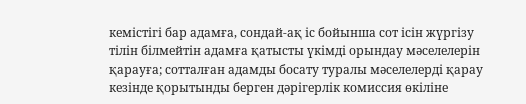кемістігі бар адамға, сондай-ақ іс бойынша сот ісін жүргізу тілін білмейтін адамға қатысты үкімді орындау мәселелерін қарауға; сотталған адамды босату туралы мәселелерді қарау кезінде қорытынды берген дәрігерлік комиссия өкіліне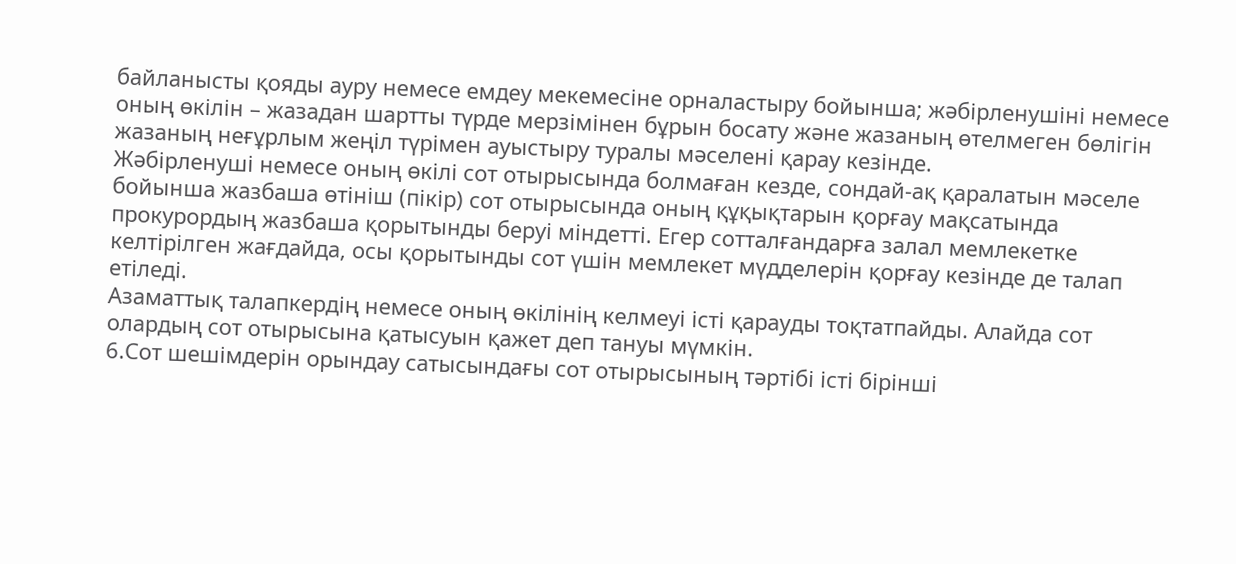байланысты қояды ауру немесе емдеу мекемесіне орналастыру бойынша; жәбірленушіні немесе оның өкілін – жазадан шартты түрде мерзімінен бұрын босату және жазаның өтелмеген бөлігін жазаның неғұрлым жеңіл түрімен ауыстыру туралы мәселені қарау кезінде.
Жәбірленуші немесе оның өкілі сот отырысында болмаған кезде, сондай-ақ қаралатын мәселе бойынша жазбаша өтініш (пікір) сот отырысында оның құқықтарын қорғау мақсатында прокурордың жазбаша қорытынды беруі міндетті. Егер сотталғандарға залал мемлекетке келтірілген жағдайда, осы қорытынды сот үшін мемлекет мүдделерін қорғау кезінде де талап етіледі.
Азаматтық талапкердің немесе оның өкілінің келмеуі істі қарауды тоқтатпайды. Алайда сот олардың сот отырысына қатысуын қажет деп тануы мүмкін.
6.Сот шешімдерін орындау сатысындағы сот отырысының тәртібі істі бірінші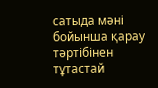сатыда мәні бойынша қарау тәртібінен тұтастай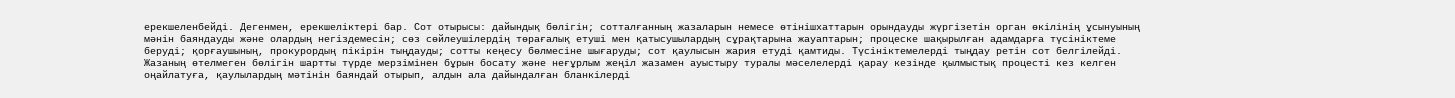ерекшеленбейді. Дегенмен, ерекшеліктері бар. Сот отырысы: дайындық бөлігін; сотталғанның жазаларын немесе өтінішхаттарын орындауды жүргізетін орган өкілінің ұсынуының мәнін баяндауды және олардың негіздемесін; сөз сөйлеушілердің төрағалық етуші мен қатысушылардың сұрақтарына жауаптарын; процеске шақырылған адамдарға түсініктеме беруді; қорғаушының, прокурордың пікірін тыңдауды; сотты кеңесу бөлмесіне шығаруды; сот қаулысын жария етуді қамтиды. Түсініктемелерді тыңдау ретін сот белгілейді. Жазаның өтелмеген бөлігін шартты түрде мерзімінен бұрын босату және неғұрлым жеңіл жазамен ауыстыру туралы мәселелерді қарау кезінде қылмыстық процесті кез келген оңайлатуға, қаулылардың мәтінін баяндай отырып, алдын ала дайындалған бланкілерді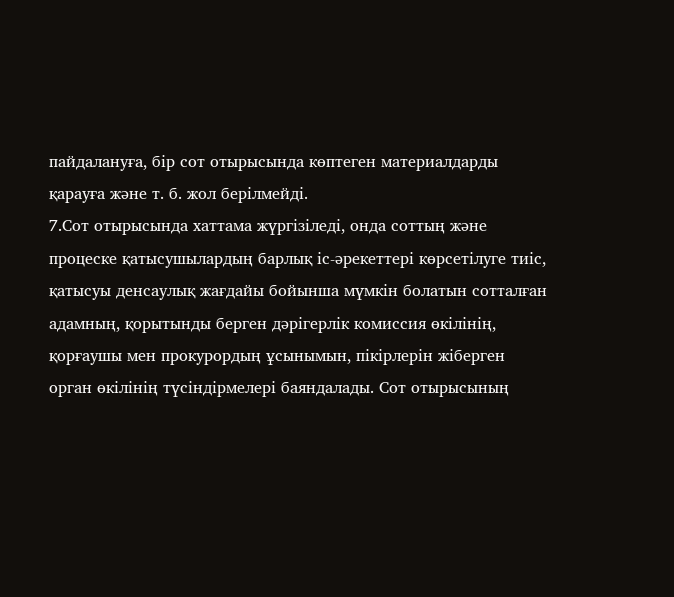пайдалануға, бір сот отырысында көптеген материалдарды қарауға және т. б. жол берілмейді.
7.Сот отырысында хаттама жүргізіледі, онда соттың және процеске қатысушылардың барлық іс-әрекеттері көрсетілуге тиіс, қатысуы денсаулық жағдайы бойынша мүмкін болатын сотталған адамның, қорытынды берген дәрігерлік комиссия өкілінің, қорғаушы мен прокурордың ұсынымын, пікірлерін жіберген орган өкілінің түсіндірмелері баяндалады. Сот отырысының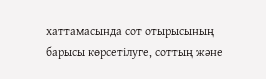хаттамасында сот отырысының барысы көрсетілуге, соттың және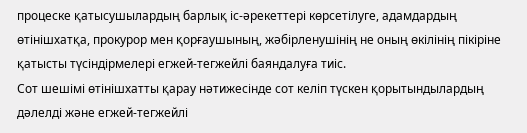процеске қатысушылардың барлық іс-әрекеттері көрсетілуге, адамдардың өтінішхатқа, прокурор мен қорғаушының, жәбірленушінің не оның өкілінің пікіріне қатысты түсіндірмелері егжей-тегжейлі баяндалуға тиіс.
Сот шешімі өтінішхатты қарау нәтижесінде сот келіп түскен қорытындылардың дәлелді және егжей-тегжейлі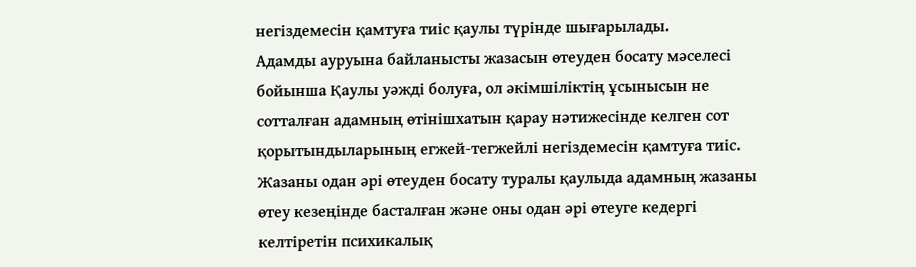негіздемесін қамтуға тиіс қаулы түрінде шығарылады.
Адамды ауруына байланысты жазасын өтеуден босату мәселесі бойынша Қаулы уәжді болуға, ол әкімшіліктің ұсынысын не сотталған адамның өтінішхатын қарау нәтижесінде келген сот қорытындыларының егжей-тегжейлі негіздемесін қамтуға тиіс.
Жазаны одан әрі өтеуден босату туралы қаулыда адамның жазаны өтеу кезеңінде басталған және оны одан әрі өтеуге кедергі келтіретін психикалық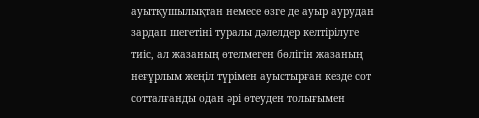ауытқушылықтан немесе өзге де ауыр аурудан зардап шегетіні туралы дәлелдер келтірілуге тиіс, ал жазаның өтелмеген бөлігін жазаның неғұрлым жеңіл түрімен ауыстырған кезде сот сотталғанды одан әрі өтеуден толығымен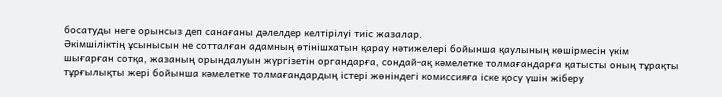босатуды неге орынсыз деп санағаны дәлелдер келтірілуі тиіс жазалар.
Әкімшіліктің ұсынысын не сотталған адамның өтінішхатын қарау нәтижелері бойынша қаулының көшірмесін үкім шығарған сотқа, жазаның орындалуын жүргізетін органдарға, сондай-ақ кәмелетке толмағандарға қатысты оның тұрақты тұрғылықты жері бойынша кәмелетке толмағандардың істері жөніндегі комиссияға іске қосу үшін жіберу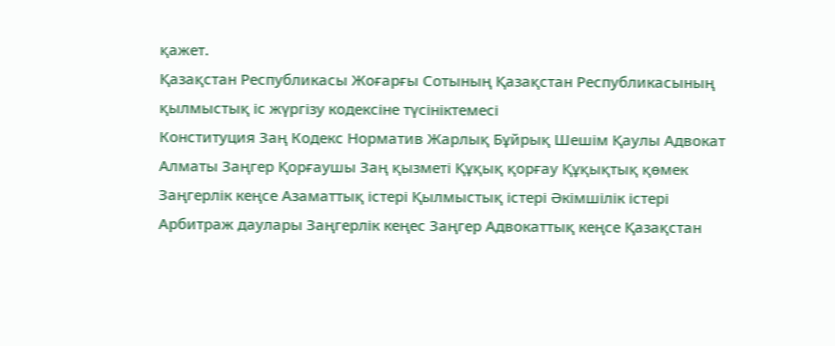қажет.
Қазақстан Республикасы Жоғарғы Сотының Қазақстан Республикасының қылмыстық іс жүргізу кодексіне түсініктемесі
Конституция Заң Кодекс Норматив Жарлық Бұйрық Шешім Қаулы Адвокат Алматы Заңгер Қорғаушы Заң қызметі Құқық қорғау Құқықтық қөмек Заңгерлік кеңсе Азаматтық істері Қылмыстық істері Әкімшілік істері Арбитраж даулары Заңгерлік кеңес Заңгер Адвокаттық кеңсе Қазақстан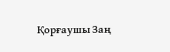Қорғаушы Заң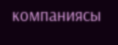компаниясы